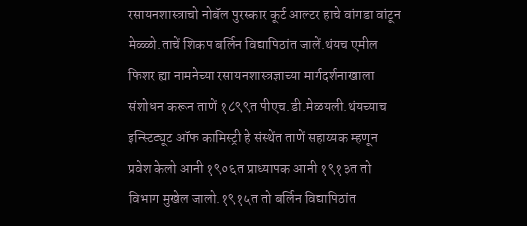रसायनशास्त्राचो नोबॅल पुरस्कार कूर्ट आल्टर हाचे वांगडा वांटून मेळ्ळो.ताचें शिकप बर्लिन विद्यापिठांत जालें.थंयच एमील फिशर ह्या नामनेच्या रसायनशास्त्रज्ञाच्या मार्गदर्शनाखाला संशोधन करून ताणें १८९९त पीएच.डी.मेळयली.थंयच्याच इन्स्टिट्यूट ऑफ कामिस्ट्री हे संस्थेंत ताणें सहाय्यक म्हणून प्रवेश केलो आनी १९०६त प्राध्यापक आनी १९१३त तो विभाग मुखेल जालो.१९१५त तो बर्लिन विद्यापिठांत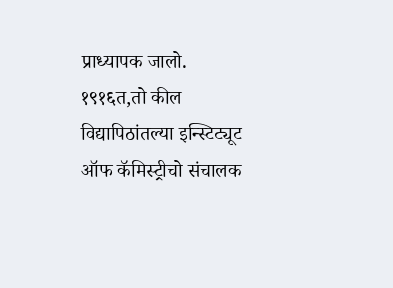प्राध्यापक जालो.
१९१६त,तो कील विद्यापिठांतल्या इन्स्टिट्यूट ऑफ कॅमिस्ट्रीचो संचालक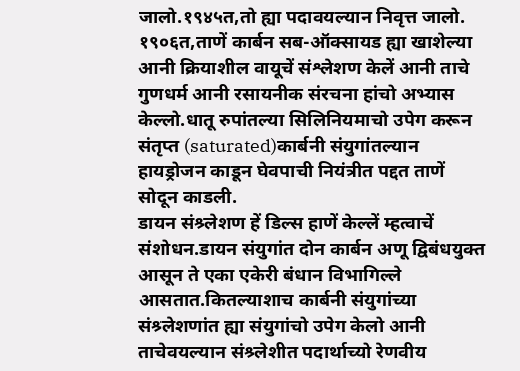जालो.१९४५त,तो ह्या पदावयल्यान निवृत्त जालो.
१९०६त,ताणें कार्बन सब-ऑक्सायड ह्या खाशेल्या आनी क्रियाशील वायूचें संश्लेशण केलें आनी ताचे गुणधर्म आनी रसायनीक संरचना हांचो अभ्यास केल्लो.धातू रुपांतल्या सिलिनियमाचो उपेग करून संतृप्त (saturated)कार्बनी संयुगांतल्यान हायड्रोजन काडून घेवपाची नियंत्रीत पद्दत ताणें सोदून काडली.
डायन संश्र्लेशण हें डिल्स हाणें केल्लें म्हत्वाचें संशोधन.डायन संयुगांत दोन कार्बन अणू द्विबंधयुक्त आसून ते एका एकेरी बंधान विभागिल्ले आसतात.कितल्याशाच कार्बनी संयुगांच्या संश्र्लेशणांत ह्या संयुगांचो उपेग केलो आनी ताचेवयल्यान संश्र्लेशीत पदार्थाच्यो रेणवीय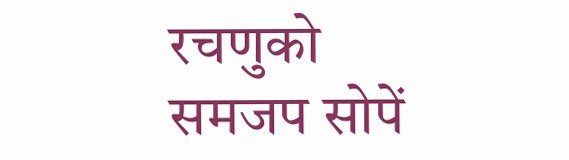रचणुको समजप सोपें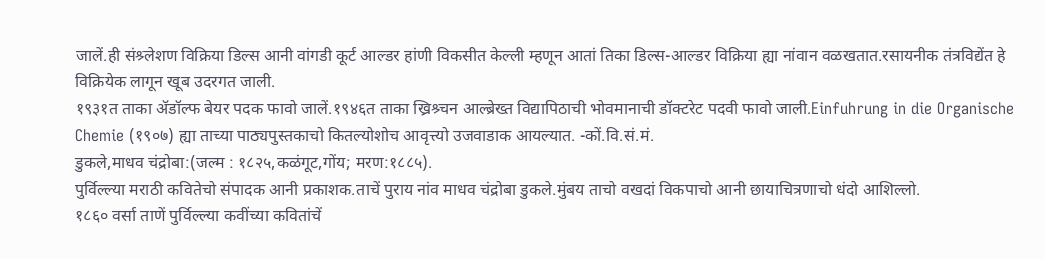जालें.ही संश्र्लेशण विक्रिया डिल्स आनी वांगडी कूर्ट आल्डर हांणी विकसीत केल्ली म्हणून आतां तिका डिल्स-आल्डर विक्रिया ह्या नांवान वळखतात.रसायनीक तंत्रविद्येंत हे विक्रियेक लागून खूब उदरगत जाली.
१९३१त ताका ॲडॉल्फ बेयर पदक फावो जालें.१९४६त ताका ख्रिश्र्चन आल्ब्रेख्त विद्यापिठाची भोवमानाची डॉक्टरेट पदवी फावो जाली.Einfuhrung in die Organische Chemie (१९०७) ह्या ताच्या पाठ्यपुस्तकाचो कितल्योशोच आवृत्त्यो उजवाडाक आयल्यात. -कों.वि.सं.मं.
डुकले,माधव चंद्रोबा:(जल्म : १८२५,कळंगूट,गोंय; मरण:१८८५).
पुर्विल्ल्या मराठी कवितेचो संपादक आनी प्रकाशक.ताचें पुराय नांव माधव चंद्रोबा डुकले.मुंबय ताचो वखदां विकपाचो आनी छायाचित्रणाचो धंदो आशिल्लो.
१८६० वर्सा ताणें पुर्विल्ल्या कवींच्या कवितांचें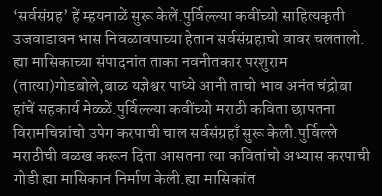‘सर्वसंग्रह’ हें म्हयनाळें सुरू केलें.पुर्विल्ल्या कवींच्यो साहित्यकृती उजवाडावन भास निवळावपाच्या हेतान सर्वसंग्रहाचो वावर चलतालो. ह्या मासिकाच्या संपादनांत ताका नवनीतकार परशुराम (तात्या)गोडबोले,बाळ यज्ञेश्वर पाध्ये आनी ताचो भाव अनंत चंद्रोबा हांचें सहकार्य मेळ्ळें.पुर्विल्ल्या कवींच्यो मराठी कविता छापतना विरामचिन्नांचो उपेग करपाची चाल सर्वसंग्रहाँ सुरू केली.पुर्विल्ले मराठीची वळख करून दिता आसतना त्या कवितांचो अभ्यास करपाची गोडी ह्या मासिकान निर्माण केली.ह्या मासिकांत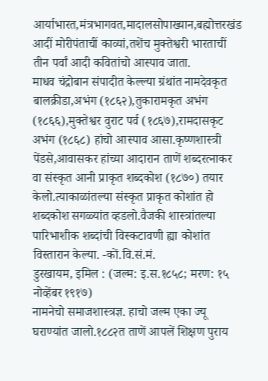आर्याभारत,मंत्रभागवत,मादालसोपाख्यान,बह्मोत्तरखंड आदीं मोरीपंताचीं काव्यां,तशेंच मुक्तेश्वरी भारताचीं तीन पर्वां आदी कवितांचो आस्पाव जाता.
माधव चंद्रोबान संपादीत केल्ल्या ग्रंथांत नामदेवकृत बालक्रीडा,अभंग (१८६२),तुकारामकृत अभंग (१८६६),मुक्तेश्वर वुराट पर्व (१८६७),रामदासकृट अभंग (१८६८) हांचो आस्पाव आसा.कृष्णशास्त्री पेंडसे,आवासकर हांच्या आदारान ताणें शब्दरत्नाकर वा संस्कृत आनी प्राकृत शब्दकोश (१८७०) तयार केलो.त्याकाळांतल्या संस्कृत प्राकृत कोशांत हो शब्दकोश सगळ्यांत व्हडलो.वैजकी शास्त्रांतल्या पारिभाशीक शब्दांची विस्कटावणी ह्या कोशांत विस्तारान केल्या. -कों.वि.सं.मं.
डुरखायम, इमिल : (जल्म: इ.स.१८५८; मरण: १५ नोव्हेंबर १९१७)
नामनेचो समाजशास्त्रज्ञ. हाचो जल्म एका ज्यू घराण्यांत जालो.१८८२त ताणें आपलें शिक्षण पुराय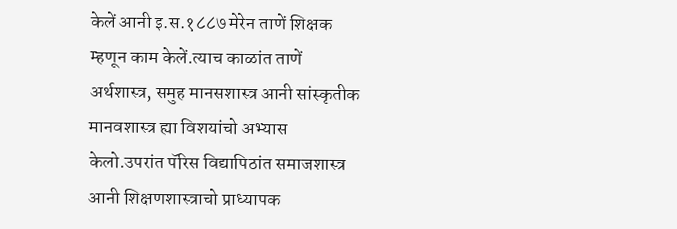केलें आनी इ.स.१८८७ मेरेन ताणें शिक्षक म्हणून काम केलें.त्याच काळांत ताणें अर्थशास्त्र, समुह मानसशास्त्र आनी सांस्कृतीक मानवशास्त्र ह्या विशयांचो अभ्यास केलो.उपरांत पॅरिस विद्यापिठांत समाजशास्त्र आनी शिक्षणशास्त्राचो प्राध्यापक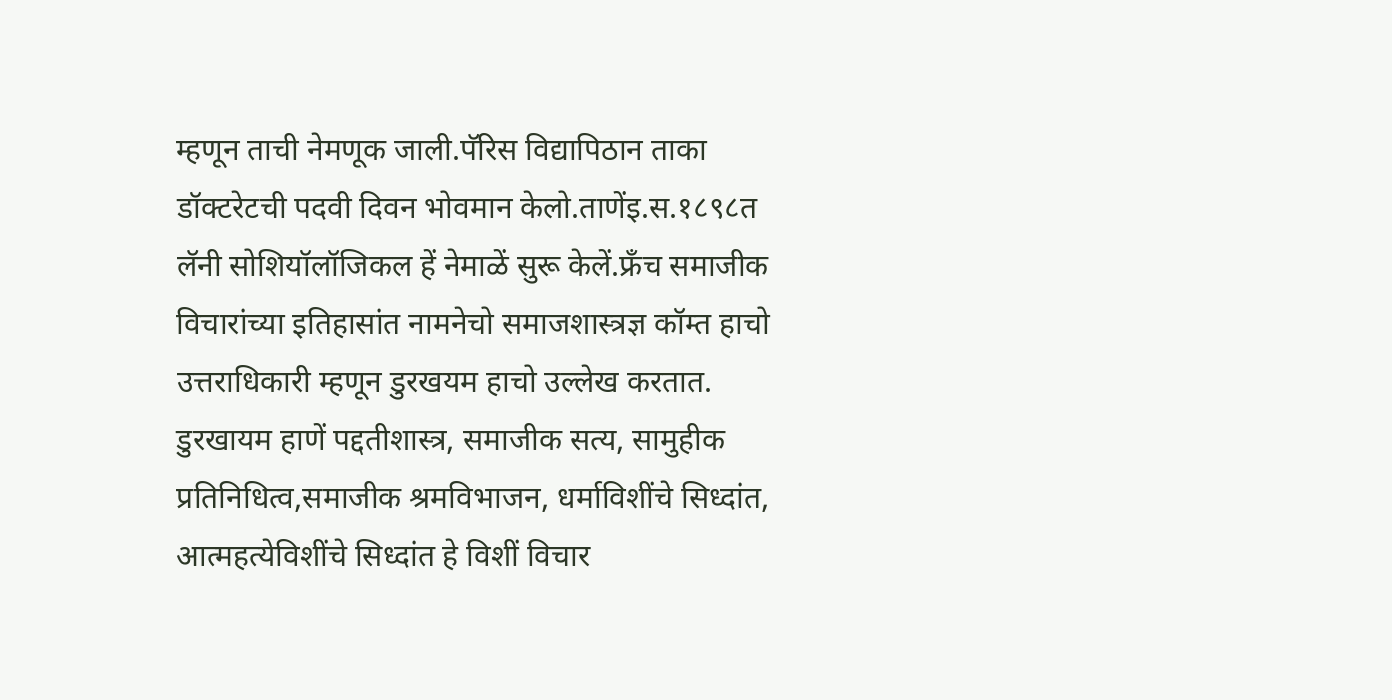म्हणून ताची नेमणूक जाली.पॅरिस विद्यापिठान ताका डॉक्टरेटची पदवी दिवन भोवमान केलो.ताणेंइ.स.१८९८त लॅनी सोशियॉलॉजिकल हें नेमाळें सुरू केलें.फ्रॅंच समाजीक विचारांच्या इतिहासांत नामनेचो समाजशास्त्रज्ञ कॉम्त हाचो उत्तराधिकारी म्हणून डुरखयम हाचो उल्लेख करतात.
डुरखायम हाणें पद्दतीशास्त्र, समाजीक सत्य, सामुहीक प्रतिनिधित्व,समाजीक श्रमविभाजन, धर्माविशींचे सिध्दांत, आत्महत्येविशींचे सिध्दांत हे विशीं विचार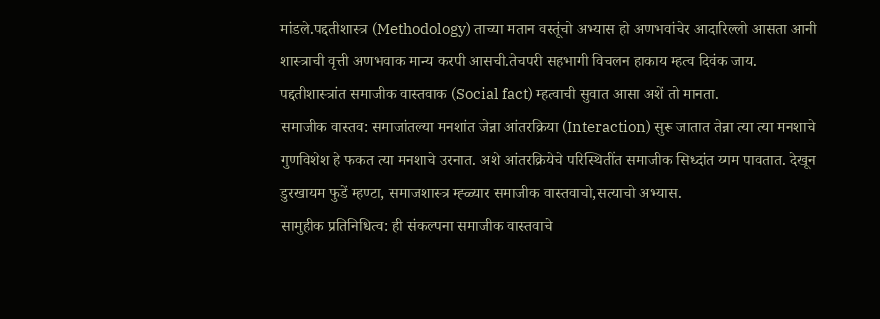मांडले.पद्दतीशास्त्र (Methodology) ताच्या मतान वस्तूंचो अभ्यास हो अणभवांचेर आदारिल्लो आसता आनी शास्त्राची वृत्ती अणभवाक मान्य करपी आसची.तेचपरी सहभागी विचलन हाकाय म्हत्व दिवंक जाय. पद्दतीशास्त्रांत समाजीक वास्तवाक (Social fact) म्हत्वाची सुवात आसा अशें तो मानता.
समाजीक वास्तव: समाजांतल्या मनशांत जेन्ना आंतरक्रिया (Interaction) सुरू जातात तेन्ना त्या त्या मनशाचे गुणविशेश हे फकत त्या मनशाचे उरनात. अशे आंतरक्रियेचे परिस्थितींत समाजीक सिध्दांत य्गम पावतात. देखून डुरखायम फुडें म्हण्टा, समाजशास्त्र म्ह्ळ्यार समाजीक वास्तवाचो,सत्याचो अभ्यास.
सामुहीक प्रतिनिधित्व: ही संकल्पना समाजीक वास्तवाचे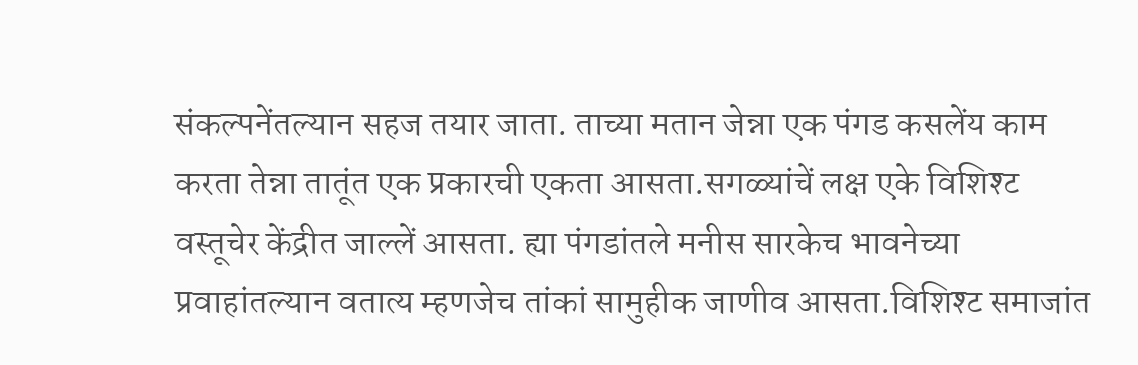संकल्पनेंतल्यान सहज तयार जाता. ताच्या मतान जेन्ना एक पंगड कसलेंय काम करता तेन्ना तातूंत एक प्रकारची एकता आसता.सगळ्यांचें लक्ष एके विशिश्ट वस्तूचेर केंद्रीत जाल्लें आसता. ह्या पंगडांतले मनीस सारकेच भावनेच्या प्रवाहांतल्यान वतात्य म्हणजेच तांकां सामुहीक जाणीव आसता.विशिश्ट समाजांत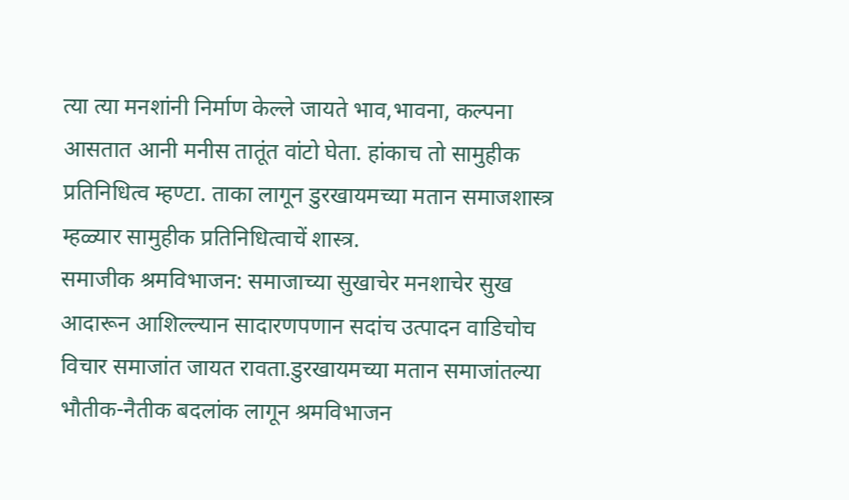त्या त्या मनशांनी निर्माण केल्ले जायते भाव,भावना, कल्पना आसतात आनी मनीस तातूंत वांटो घेता. हांकाच तो सामुहीक प्रतिनिधित्व म्हण्टा. ताका लागून डुरखायमच्या मतान समाजशास्त्र म्हळ्यार सामुहीक प्रतिनिधित्वाचें शास्त्र.
समाजीक श्रमविभाजन: समाजाच्या सुखाचेर मनशाचेर सुख आदारून आशिल्ल्यान सादारणपणान सदांच उत्पादन वाडिचोच विचार समाजांत जायत रावता.डुरखायमच्या मतान समाजांतल्या भौतीक-नैतीक बदलांक लागून श्रमविभाजन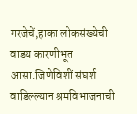गरजेचें,हाका लोकसंख्येची वाडय कारणीभूत आसा.जिणेविशीं संघर्श वाडिल्ल्यान श्रमविभाजनाची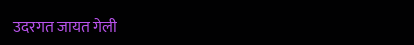उदरगत जायत गेली